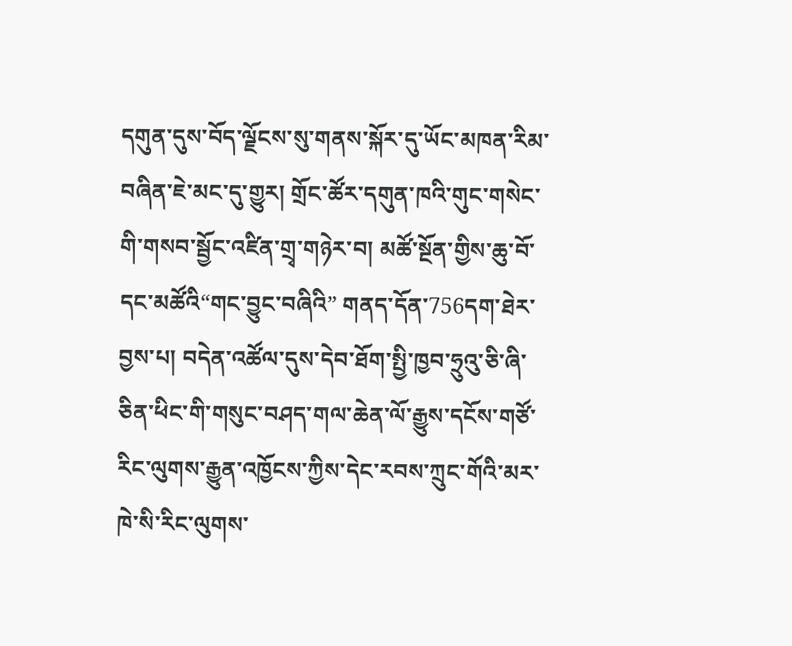དགུན་དུས་བོད་ལྗོངས་སུ་གནས་སྐོར་དུ་ཡོང་མཁན་རིམ་བཞིན་ཇེ་མང་དུ་གྱུར། གྲོང་ཚོར་དགུན་ཁའི་གུང་གསེང་གི་གསབ་སྦྱོང་འཛིན་གྲྭ་གཉེར་བ། མཚོ་སྔོན་གྱིས་ཆུ་བོ་དང་མཚོའི“གང་བྱུང་བཞིའི” གནད་དོན་756དག་ཐེར་བྱས་པ། བདེན་འཚོལ་དུས་དེབ་ཐོག་སྤྱི་ཁྱབ་ཧྲུའུ་ཅི་ཞི་ཅིན་ཕིང་གི་གསུང་བཤད་གལ་ཆེན་ལོ་རྒྱུས་དངོས་གཙོ་རིང་ལུགས་རྒྱུན་འཁྱོངས་ཀྱིས་དེང་རབས་ཀྲུང་གོའི་མར་ཁེ་སི་རིང་ལུགས་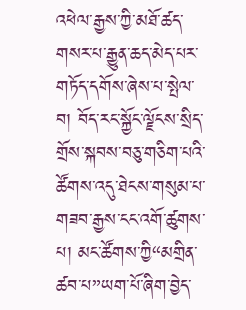འཕེལ་རྒྱས་ཀྱི་མཐོ་ཚད་གསར་པ་རྒྱུན་ཆད་མེད་པར་གཏོད་དགོས་ཞེས་པ་སྤེལ་བ། བོད་རང་སྐྱོང་ལྗོངས་སྲིད་གྲོས་སྐབས་བཅུ་གཅིག་པའི་ཚོགས་འདུ་ཐེངས་གསུམ་པ་གཟབ་རྒྱས་ངང་འགོ་ཚུགས་པ། མང་ཚོགས་ཀྱི“མགྲིན་ཚབ་པ”ཡག་པོ་ཞིག་བྱེད་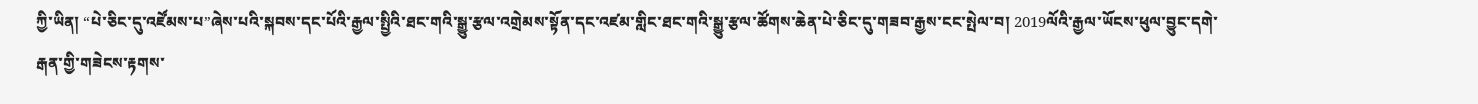ཀྱི་ཡིན། “པེ་ཅིང་དུ་འཛོམས་པ”ཞེས་པའི་སྐབས་དང་པོའི་རྒྱལ་སྤྱིའི་ཐང་གའི་སྒྱུ་རྩལ་འགྲེམས་སྟོན་དང་འཛམ་གླིང་ཐང་གའི་སྒྱུ་རྩལ་ཚོགས་ཆེན་པེ་ཅིང་དུ་གཟབ་རྒྱས་ངང་སྤེལ་བ། 2019ལོའི་རྒྱལ་ཡོངས་ཕུལ་བྱུང་དགེ་རྒན་གྱི་གཟེངས་རྟགས་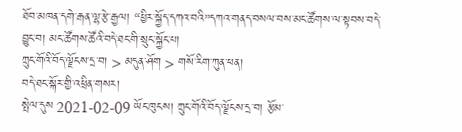ཐོབ་མཁན་དགེ་རྒན་ལྷ་རྩེ་རྒྱལ། “ཕྱིར་སྐྱོད་དཀའ་བའི”དཀའ་གནད་བསལ་བས་མང་ཚོགས་ལ་སྟབས་བདེ་བྱུང་བ། མང་ཚོགས་ཚོའི་བདེ་ཐང་གི་སྲུང་སྐྱོང་པ།
ཀྲུང་གོའི་བོད་ལྗོངས་དྲ་བ། > མདུན་ཤོག > གསོ་རིག་ཀུན་ཕན།
བདེ་ཐང་སྐོར་གྱི་འཕྲིན་གསར།
སྤེལ་དུས 2021-02-09 ཡོང་ཁུངས། ཀྲུང་གོའི་བོད་ལྗོངས་དྲ་བ། རྩོམ་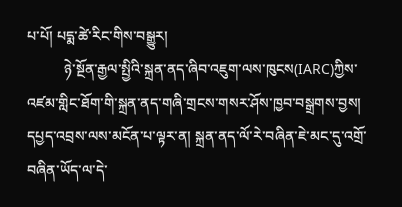པ་པོ། པདྨ་ཚེ་རིང་གིས་བསྒྱུར།
          ཉེ་སྔོན་རྒྱལ་སྤྱིའི་སྐྲན་ནད་ཞིབ་འཇུག་ལས་ཁུངས(IARC)ཀྱིས་འཛམ་གླིང་ཐོག་གི་སྐྲན་ནད་གཞི་གྲངས་གསར་ཤོས་ཁྱབ་བསྒྲགས་བྱས། དཔྱད་འབྲས་ལས་མངོན་པ་ལྟར་ན། སྐྲན་ནད་ལོ་རེ་བཞིན་ཇེ་མང་དུ་འགྲོ་བཞིན་ཡོད་ལ་དེ་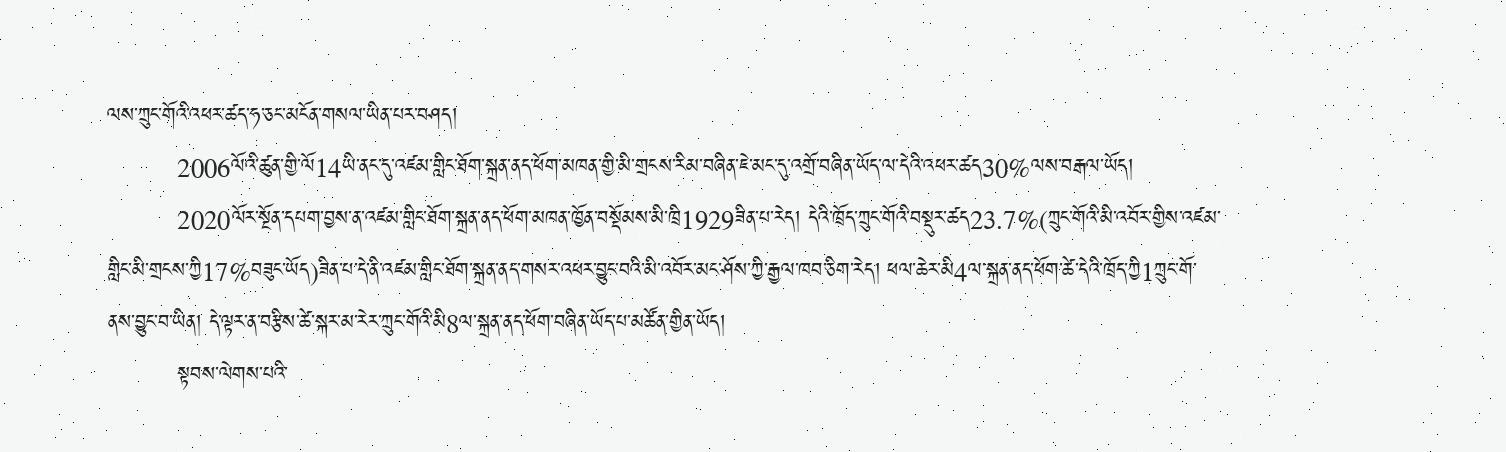ལས་ཀྲུང་གོའི་འཕར་ཚད་ཧ་ཅང་མངོན་གསལ་ཡིན་པར་བཤད།
          2006ལོའི་ཚུན་གྱི་ལོ14ཡི་ནང་དུ་འཛམ་གླིང་ཐོག་སྐྲན་ནད་ཕོག་མཁན་གྱི་མི་གྲངས་རིམ་བཞིན་ཇེ་མང་དུ་འགྲོ་བཞིན་ཡོད་ལ་དེའི་འཕར་ཚད30%ལས་བརྒལ་ཡོད།
          2020ལོར་སྔོན་དཔག་བྱས་ན་འཛམ་གླིང་ཐོག་སྐྲན་ནད་ཕོག་མཁན་ཁྱོན་བསྡོམས་མི་ཁྲི1929ཟིན་པ་རེད། དེའི་ཁྲོད་ཀྲུང་གོའི་བསྡུར་ཚད23.7%(ཀྲུང་གོའི་མི་འབོར་གྱིས་འཛམ་གླིང་མི་གྲངས་ཀྱི17%བཟུང་ཡོད)ཟིན་པ་དེ་ནི་འཛམ་གླིང་ཐོག་སྐྲན་ནད་གསར་འཕར་བྱུང་བའི་མི་འབོར་མང་ཤོས་ཀྱི་རྒྱལ་ཁབ་ཅིག་རེད། ཕལ་ཆེར་མི4ལ་སྐྲན་ནད་ཕོག་ཚེ་དེའི་ཁྲོད་ཀྱི1ཀྲུང་གོ་ནས་བྱུང་བ་ཡིན། དེ་ལྟར་ན་བརྩིས་ཚེ་སྐར་མ་རེར་ཀྲུང་གོའི་མི8ལ་སྐྲན་ནད་ཕོག་བཞིན་ཡོད་པ་མཚོན་གྱིན་ཡོད།
          སྟབས་ལེགས་པའི་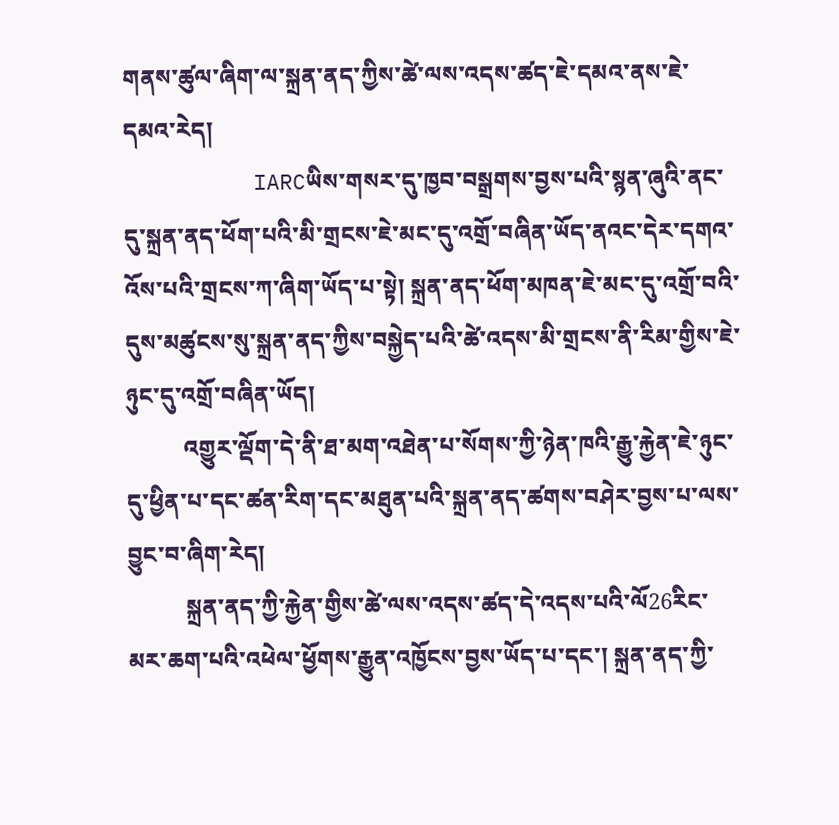གནས་ཚུལ་ཞིག་ལ་སྐྲན་ནད་ཀྱིས་ཚེ་ལས་འདས་ཚད་ཇེ་དམའ་ནས་ཇེ་དམའ་རེད།
          IARCཡིས་གསར་དུ་ཁྱབ་བསྒྲགས་བྱས་པའི་སྙན་ཞུའི་ནང་དུ་སྐྲན་ནད་ཕོག་པའི་མི་གྲངས་ཇེ་མང་དུ་འགྲོ་བཞིན་ཡོད་ནའང་དེར་དགའ་འོས་པའི་གྲངས་ཀ་ཞིག་ཡོད་པ་སྟེ། སྐྲན་ནད་ཕོག་མཁན་ཇེ་མང་དུ་འགྲོ་བའི་དུས་མཚུངས་སུ་སྐྲན་ནད་ཀྱིས་བསྐྱེད་པའི་ཚེ་འདས་མི་གྲངས་ནི་རིམ་གྱིས་ཇེ་ཉུང་དུ་འགྲོ་བཞིན་ཡོད།
          འགྱུར་ལྡོག་དེ་ནི་ཐ་མག་འཐེན་པ་སོགས་ཀྱི་ཉེན་ཁའི་རྒྱུ་རྐྱེན་ཇེ་ཉུང་དུ་ཕྱིན་པ་དང་ཚན་རིག་དང་མཐུན་པའི་སྐྲན་ནད་ཚགས་བཤེར་བྱས་པ་ལས་བྱུང་བ་ཞིག་རེད།
          སྐྲན་ནད་ཀྱི་རྐྱེན་གྱིས་ཚེ་ལས་འདས་ཚད་དེ་འདས་པའི་ལོ26རིང་མར་ཆག་པའི་འཕེལ་ཕྱོགས་རྒྱུན་འཁྱོངས་བྱས་ཡོད་པ་དང་། སྐྲན་ནད་ཀྱི་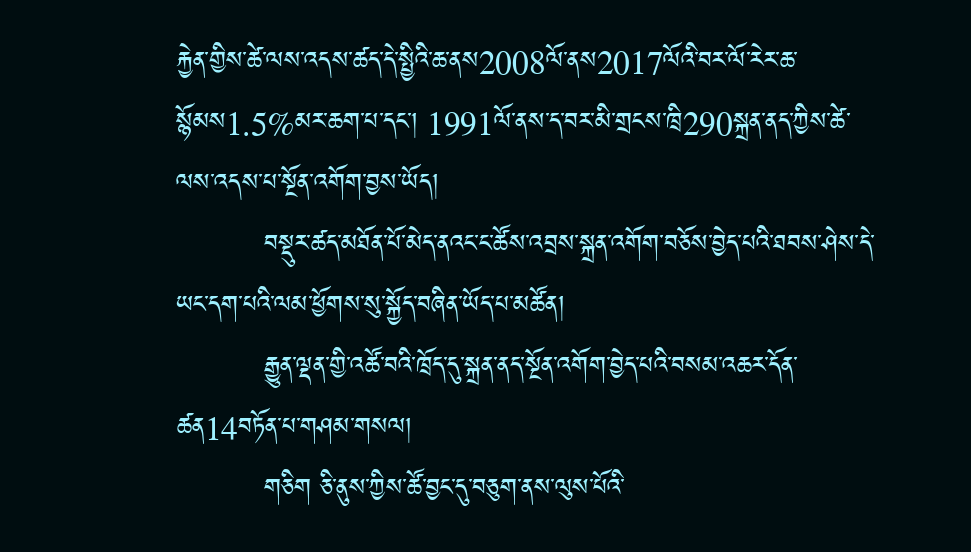རྐྱེན་གྱིས་ཚེ་ལས་འདས་ཚད་དེ་སྤྱིའི་ཆ་ནས2008ལོ་ནས2017ལོའི་བར་ལོ་རེར་ཆ་སྙོམས1.5%མར་ཆག་པ་དང་། 1991ལོ་ནས་ད་བར་མི་གྲངས་ཁྲི290སྐྲན་ནད་ཀྱིས་ཚེ་ལས་འདས་པ་སྔོན་འགོག་བྱས་ཡོད།
          བསྡུར་ཚད་མཐོན་པོ་མེད་ནའང་ང་ཚོས་འབྲས་སྐྲན་འགོག་བཅོས་བྱེད་པའི་ཐབས་ཤེས་དེ་ཡང་དག་པའི་ལམ་ཕྱོགས་སུ་སྐྱོད་བཞིན་ཡོད་པ་མཚོན།
          རྒྱུན་ལྡན་གྱི་འཚོ་བའི་ཁྲོད་དུ་སྐྲན་ནད་སྔོན་འགོག་བྱེད་པའི་བསམ་འཆར་དོན་ཚན14བཏོན་པ་གཤམ་གསལ།
          གཅིག ཅི་ནུས་ཀྱིས་ཚོ་བྱང་དུ་བཅུག་ནས་ལུས་པོའི་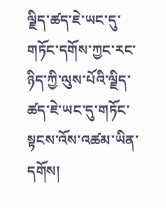ལྗིད་ཚད་ཇེ་ཡང་དུ་གཏོང་དགོས་ཀྱང་རང་ཉིད་ཀྱི་ལུས་པོའི་ལྗིད་ཚད་ཇེ་ཡང་དུ་གཏོང་སྟངས་འོས་འཚམ་ཡིན་དགོས།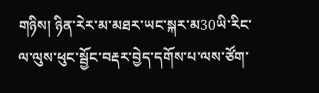གཉིས། ཉིན་རེར་མ་མཐར་ཡང་སྐར་མ30ཡི་རིང་ལ་ལུས་ཕུང་སྦྱོང་བརྡར་བྱེད་དགོས་པ་ལས་ཙོག་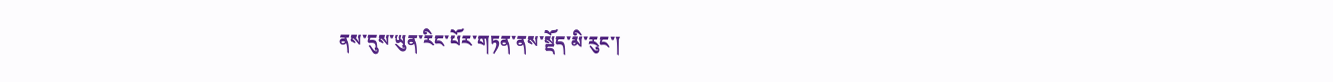ནས་དུས་ཡུན་རིང་པོར་གཏན་ནས་སྡོད་མི་རུང་།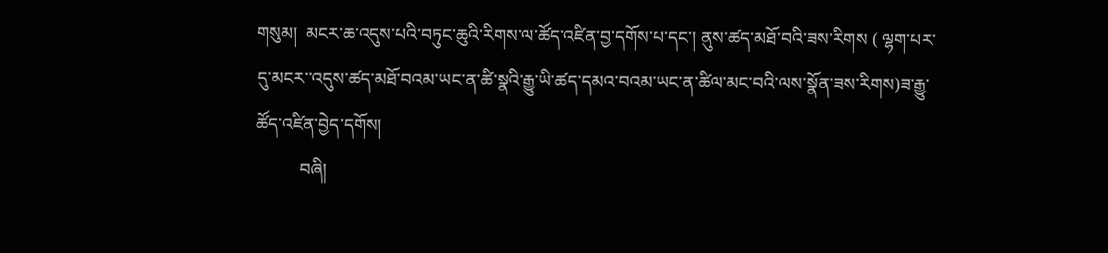གསུམ།  མངར་ཆ་འདུས་པའི་བཏུང་ཆུའི་རིགས་ལ་ཚོད་འཛིན་བྱ་དགོས་པ་དང་། ནུས་ཚད་མཐོ་བའི་ཟས་རིགས ( ལྷག་པར་དུ་མངར་་འདུས་ཚད་མཐོ་བའམ་ཡང་ན་ཚི་སྣའི་རྒྱུ་ཡི་ཚད་དམའ་བའམ་ཡང་ན་ཚིལ་མང་བའི་ལས་སྣོན་ཟས་རིགས)ཟ་རྒྱུ་ཚོད་འཛིན་བྱེད་དགོས།
          བཞི།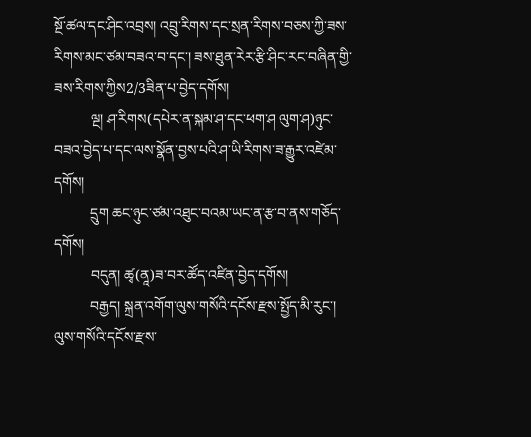སྔོ་ཚལ་དང་ཤིང་འབྲས། འབྲུ་རིགས་དང་སྲན་རིགས་བཅས་ཀྱི་ཟས་རིགས་མང་ཙམ་བཟའ་བ་དང་། ཟས་ཐུན་རེར་རྩི་ཤིང་རང་བཞིན་གྱི་ཟས་རིགས་ཀྱིས2/3ཟིན་པ་བྱེད་དགོས།
          ལྔ། ཤ་རིགས(དཔེར་ན་སྐམ་ཤ་དང་ཕག་ཤ ལུག་ཤ)ཉུང་བཟའ་བྱེད་པ་དང་ལས་སྣོན་བྱས་པའི་ཤ་ཡི་རིགས་ཟ་རྒྱུར་འཛེམ་དགོས།
          དྲུག ཆང་ཉུང་ཙམ་འཐུང་བའམ་ཡང་ན་རྩ་བ་ནས་གཅོད་དགོས།
          བདུན། ཚྭ(ནཱ)ཟ་བར་ཚོད་འཛིན་བྱེད་དགོས།
          བརྒྱད། སྐྲན་འགོག་ལུས་གསོའི་དངོས་རྫས་སྤྱོད་མི་རུང་། ལུས་གསོའི་དངོས་རྫས་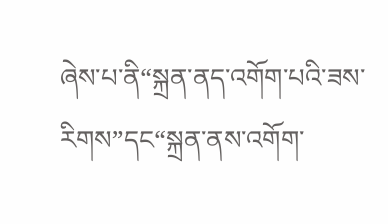ཞེས་པ་ནི“སྐྲན་ནད་འགོག་པའི་ཟས་རིགས”དང“སྐྲན་ནས་འགོག་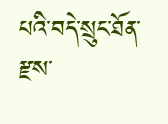པའི་བདེ་སྲུང་ཐོན་རྫས་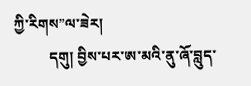ཀྱི་རིགས”ལ་ཟེར།
          དགུ། བྱིས་པར་ཨ་མའི་ནུ་ཞོ་བླུད་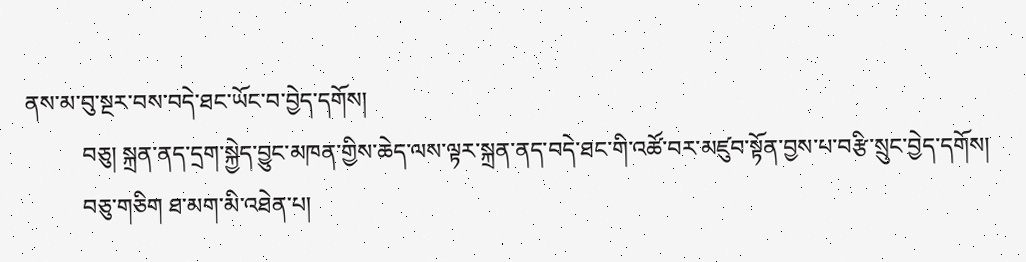ནས་མ་བུ་སྔར་བས་བདེ་ཐང་ཡོང་བ་བྱེད་དགོས།
          བཅུ། སྐྲན་ནད་དྲག་སྐྱེད་བྱུང་མཁན་གྱིས་ཆེད་ལས་ལྟར་སྐྲན་ནད་བདེ་ཐང་གི་འཚོ་བར་མཛུབ་སྟོན་བྱས་པ་བརྩི་སྲུང་བྱེད་དགོས།
          བཅུ་གཅིག ཐ་མག་མི་འཐེན་པ།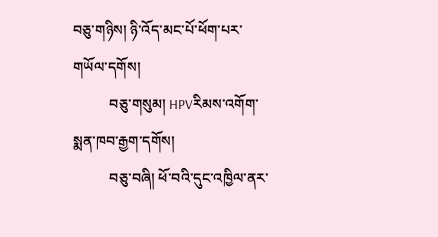བཅུ་གཉིས། ཉི་འོད་མང་པོ་ཕོག་པར་གཡོལ་དགོས།
          བཅུ་གསུམ། HPVརིམས་འགོག་སྨན་ཁབ་རྒྱག་དགོས།
          བཅུ་བཞི། ཕོ་བའི་དུང་འཁྱིལ་ནར་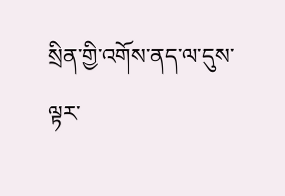སྲིན་གྱི་འགོས་ནད་ལ་དུས་ལྟར་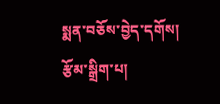སྨན་བཅོས་བྱེད་དགོས།
རྩོམ་སྒྲིག་པ།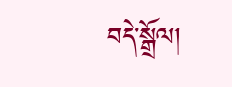བདེ་སྒྲོལ།